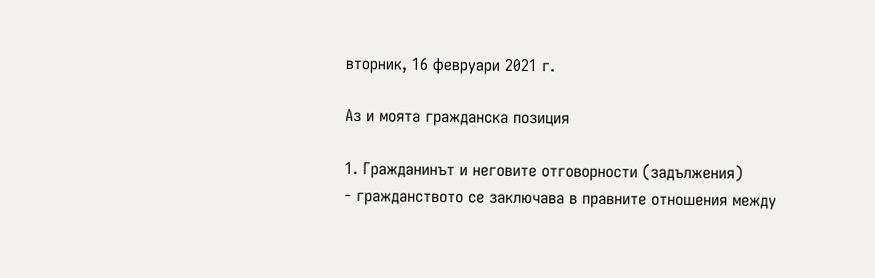вторник, 16 февруари 2021 г.

Аз и моята гражданска позиция

1. Гражданинът и неговите отговорности (задължения)
- гражданството се заключава в правните отношения между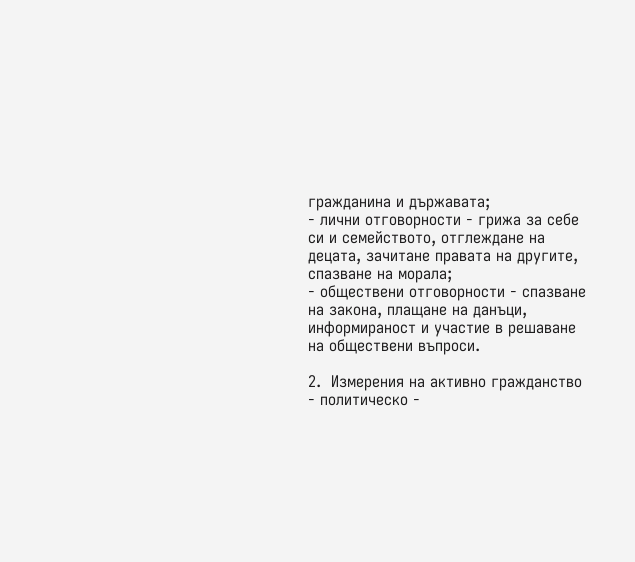гражданина и държавата;
- лични отговорности - грижа за себе си и семейството, отглеждане на децата, зачитане правата на другите, спазване на морала;
- обществени отговорности - спазване на закона, плащане на данъци, информираност и участие в решаване на обществени въпроси.

2.  Измерения на активно гражданство
- политическо -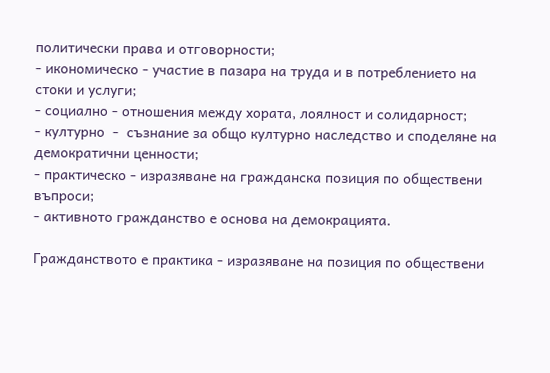политически права и отговорности;
- икономическо - участие в пазара на труда и в потреблението на стоки и услуги;
- социално - отношения между хората, лоялност и солидарност;
- културно  -  съзнание за общо културно наследство и споделяне на демократични ценности;
- практическо - изразяване на гражданска позиция по обществени въпроси;
- активното гражданство е основа на демокрацията.

Гражданството е практика - изразяване на позиция по обществени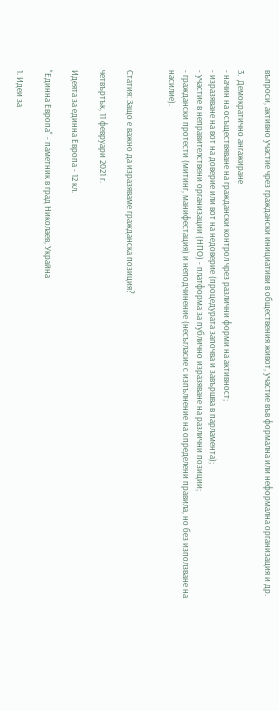въпроси, активно участие чрез граждански инициативи в обществения живот, участие във формална или неформална организация и др.

3.  Демократично ангажиране
- начин на осъществяване на граждански контрол чрез различни форми на активност;
- изразяване на вот на доверие или вот на недоверие (процедурата започва и завършва в парламента);
- участие в неправителствени организации (НПО) - платформа за публично изразяване на различни позиции;
- граждански протести (митинг, манифестация) и неподчинение (несъгласие с изпълнение на определени правила, но без използване на насилие).


Статия: Защо е важно да изразяваме гражданска позиция?

четвъртък, 11 февруари 2021 г.

Идеята за единна Европа - 12 кл.

"Единна Европа" - паметник в град Николаев, Украйна

1. Идеи за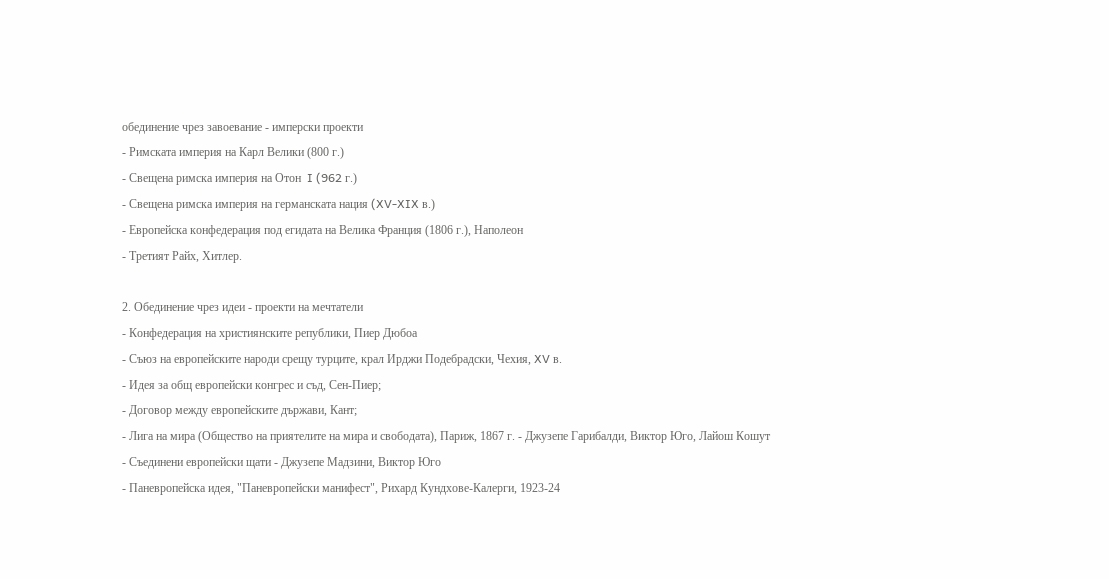обединение чрез завоевание - имперски проекти
- Римската империя на Карл Велики (800 г.)
- Свещена римска империя на Отон  I (962 г.)
- Свещена римска империя на германската нация (XV-XIX в.)
- Европейска конфедерация под егидата на Велика Франция (1806 г.), Наполеон
- Третият Райх, Хитлер.

2. Обединение чрез идеи - проекти на мечтатели
- Конфедерация на християнските републики, Пиер Дюбоа
- Съюз на европейските народи срещу турците, крал Ирджи Подебрадски, Чехия, XV в.
- Идея за общ европейски конгрес и съд, Сен-Пиер;
- Договор между европейските държави, Кант;
- Лига на мира (Общество на приятелите на мира и свободата), Париж, 1867 г. - Джузепе Гарибалди, Виктор Юго, Лайош Кошут
- Съединени европейски щати - Джузепе Мадзини, Виктор Юго
- Паневропейска идея, "Паневропейски манифест", Рихард Кундхове-Калерги, 1923-24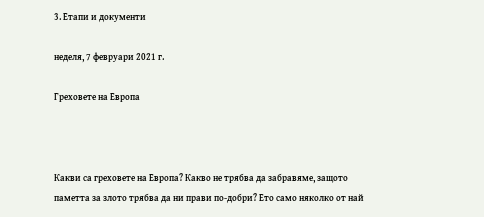3. Етапи и документи

неделя, 7 февруари 2021 г.

Греховете на Европа



Какви са греховете на Европа? Какво не трябва да забравяме, защото паметта за злото трябва да ни прави по-добри? Ето само няколко от най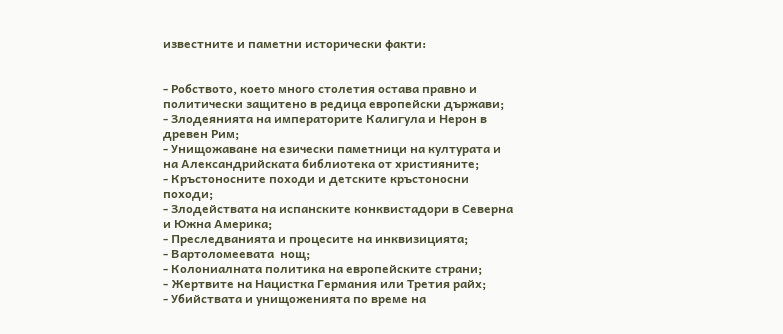известните и паметни исторически факти:


- Робството, което много столетия остава правно и политически защитено в редица европейски държави;
- Злодеянията на императорите Калигула и Нерон в древен Рим;
- Унищожаване на езически паметници на културата и на Александрийската библиотека от християните;
- Кръстоносните походи и детските кръстоносни походи;
- Злодействата на испанските конквистадори в Северна и Южна Америка;
- Преследванията и процесите на инквизицията;
- Вартоломеевата  нощ;
- Колониалната политика на европейските страни;
- Жертвите на Нацистка Германия или Третия райх;
- Убийствата и унищоженията по време на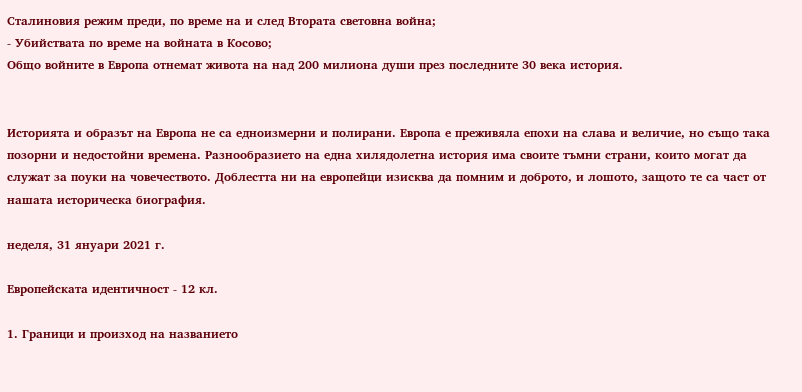Сталиновия режим преди, по време на и след Втората световна война;
- Убийствата по време на войната в Косово;
Общо войните в Европа отнемат живота на над 200 милиона души през последните 30 века история.


Историята и образът на Европа не са едноизмерни и полирани. Европа е преживяла епохи на слава и величие, но също така позорни и недостойни времена. Разнообразието на една хилядолетна история има своите тъмни страни, които могат да служат за поуки на човечеството. Доблестта ни на европейци изисква да помним и доброто, и лошото, защото те са част от нашата историческа биография.

неделя, 31 януари 2021 г.

Европейската идентичност - 12 кл.

1. Граници и произход на названието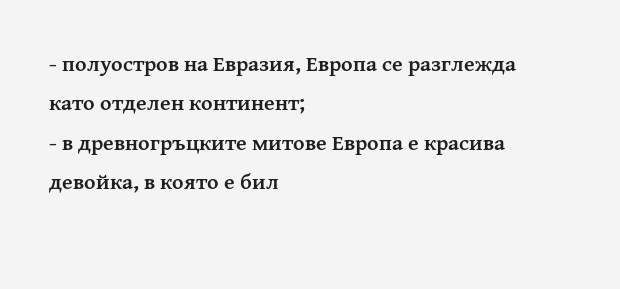- полуостров на Евразия, Европа се разглежда като отделен континент;
- в древногръцките митове Европа е красива девойка, в която е бил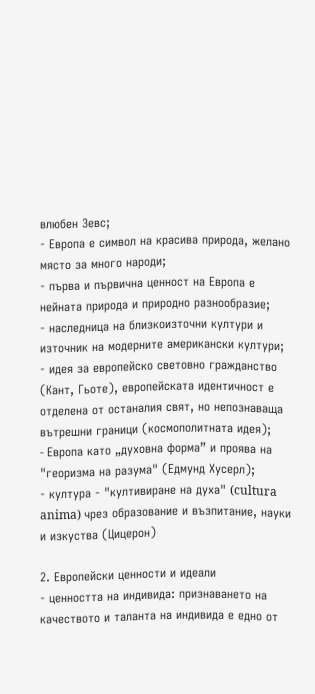влюбен Зевс;
- Европа е символ на красива природа, желано място за много народи;
- първа и първична ценност на Европа е нейната природа и природно разнообразие;
- наследница на близкоизточни култури и източник на модерните американски култури;
- идея за европейско световно гражданство (Кант, Гьоте), европейската идентичност е отделена от останалия свят, но непознаваща вътрешни граници (космополитната идея);
- Eвропа като „духовна форма” и проява на "георизма на разума" (Едмунд Хусерл);
- култура - "култивиране на духа" (cultura anima) чрез образование и възпитание, науки и изкуства (Цицерон)

2. Европейски ценности и идеали
- ценността на индивида: признаването на качеството и таланта на индивида е едно от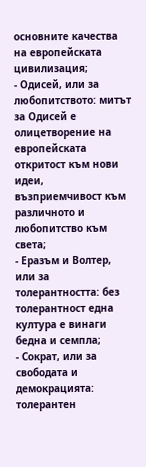основните качества на европейската цивилизация;
- Одисей, или за любопитството: митът за Одисей е олицетворение на европейската откритост към нови идеи, възприемчивост към различното и любопитство към света;
- Еразъм и Волтер, или за толерантността: без толерантност една култура е винаги бедна и семпла;
- Сократ, или за свободата и демокрацията: толерантен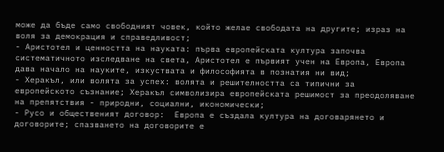може да бъде само свободният човек, който желае свободата на другите; израз на воля за демокрация и справедливост;
- Аристотел и ценността на науката: първа европейската култура започва систематичното изследване на света, Аристотел е първият учен на Европа, Европа дава начало на науките, изкуствата и философията в познатия ни вид;
- Херакъл, или волята за успех: волята и решителността са типични за европейското съзнание; Херакъл символизира европейската решимост за преодоляване на препятствия - природни, социални, икономически;
- Русо и общественият договор:  Европа е създала култура на договарянето и договорите; спазването на договорите е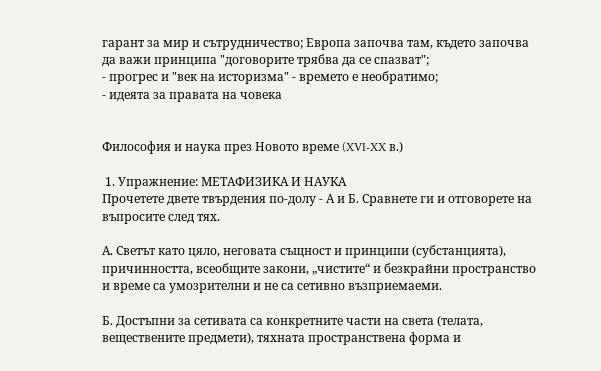гарант за мир и сътрудничество; Европа започва там, където започва да важи принципа "договорите трябва да се спазват";
- прогрес и "век на историзма" - времето е необратимо;
- идеята за правата на човека


Философия и наука през Новото време (XVI-XX в.)

 1. Упражнение: МЕТАФИЗИКА И НАУКА
Прочетете двете твърдения по-долу - А и Б. Сравнете ги и отговорете на въпросите след тях.

А. Светът като цяло, неговата същност и принципи (субстанцията), причинността, всеобщите закони, „чистите“ и безкрайни пространство и време са умозрителни и не са сетивно възприемаеми.

Б. Достъпни за сетивата са конкретните части на света (телата, веществените предмети), тяхната пространствена форма и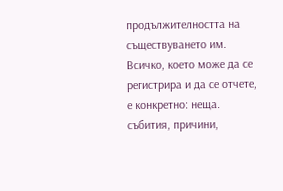продължителността на съществуването им. Всичко, което може да се регистрира и да се отчете, е конкретно: неща. събития, причини,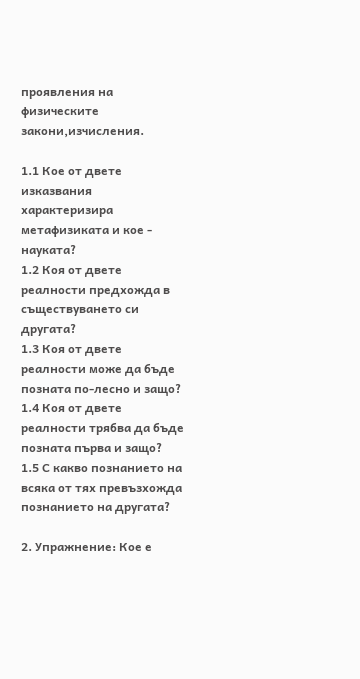проявления на физическите закони,изчисления.

1.1 Кое от двете изказвания характеризира метафизиката и кое - науката?
1.2 Коя от двете реалности предхожда в съществуването си другата?
1.3 Коя от двете реалности може да бъде позната по-лесно и защо?
1.4 Коя от двете реалности трябва да бъде позната първа и защо?
1.5 С какво познанието на всяка от тях превъзхожда познанието на другата?

2. Упражнение: Кое е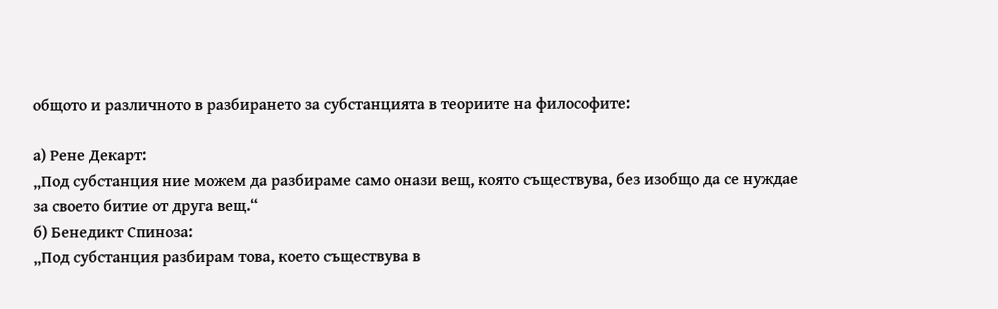общото и различното в разбирането за субстанцията в теориите на философите:

а) Рене Декарт:
„Под субстанция ние можем да разбираме само онази вещ, която съществува, без изобщо да се нуждае за своето битие от друга вещ.“
б) Бенедикт Спиноза:
„Под субстанция разбирам това, което съществува в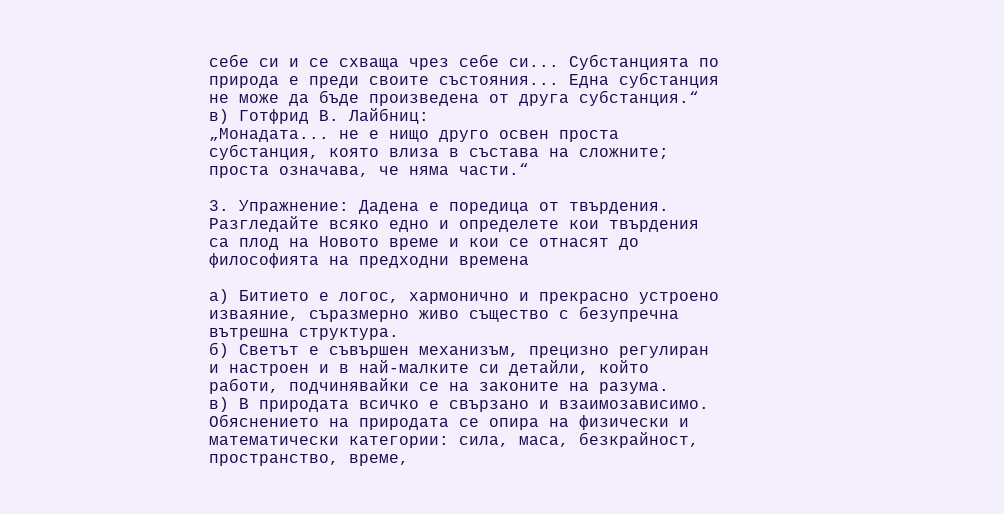себе си и се схваща чрез себе си... Субстанцията по природа е преди своите състояния... Една субстанция не може да бъде произведена от друга субстанция.“
в) Готфрид В. Лайбниц:
„Монадата... не е нищо друго освен проста субстанция, която влиза в състава на сложните; проста означава, че няма части.“

3. Упражнение: Дадена е поредица от твърдения. Разгледайте всяко едно и определете кои твърдения са плод на Новото време и кои се отнасят до философията на предходни времена

а) Битието е логос, хармонично и прекрасно устроено изваяние, съразмерно живо същество с безупречна вътрешна структура.
б) Светът е съвършен механизъм, прецизно регулиран и настроен и в най-малките си детайли, който работи, подчинявайки се на законите на разума.
в) В природата всичко е свързано и взаимозависимо. Обяснението на природата се опира на физически и математически категории: сила, маса, безкрайност, пространство, време,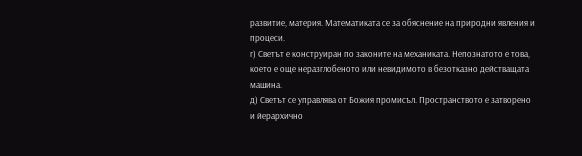развитие, материя. Математиката се за обяснение на природни явления и
процеси.
г) Светът е конструиран по законите на механиката. Непознатото е това, което е още неразглобеното или невидимото в безотказно действащата машина.
д) Светът се управлява от Божия промисъл. Пространството е затворено и йерархично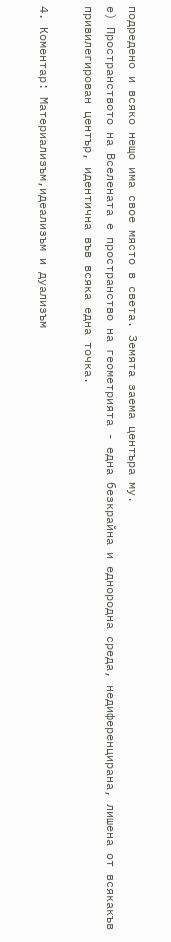подредено и всяко нещо има свое място в света. Земята заема центъра му.
е) Пространството на Вселената е пространство на геометрията - една безкрайна и еднородна среда, недиференцирана, лишена от всякакъв привилегирован център, идентична във всяка една точка.

4. Коментар: Материализъм,идеализъм и дуализъм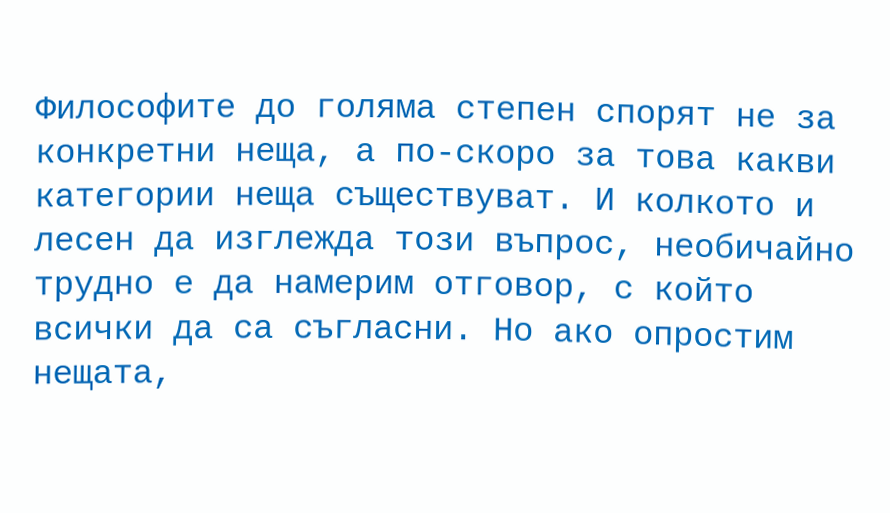Философите до голяма степен спорят не за конкретни неща, а по-скоро за това какви категории неща съществуват. И колкото и лесен да изглежда този въпрос, необичайно трудно е да намерим отговор, с който всички да са съгласни. Но ако опростим нещата,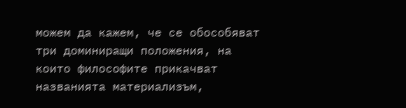можем да кажем, че се обособяват три доминиращи положения, на които философите прикачват названията материализъм,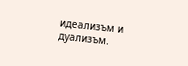идеализъм и дуализъм.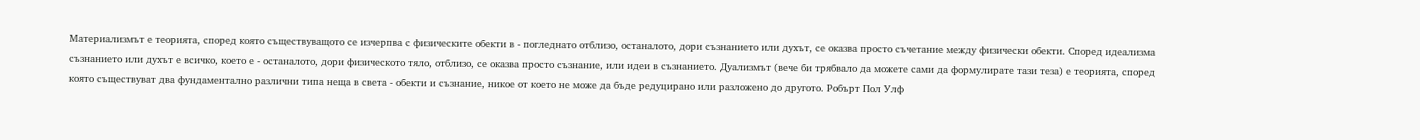Материализмът е теорията, според която съществуващото се изчерпва с физическите обекти в - погледнато отблизо, останалото, дори съзнанието или духът, се оказва просто съчетание между физически обекти. Според идеализма съзнанието или духът е всичко, което е - останалото, дори физическото тяло, отблизо, се оказва просто съзнание, или идеи в съзнанието. Дуализмът (вече би трябвало да можете сами да формулирате тази теза) е теорията, според която съществуват два фундаментално различни типа неща в света - обекти и съзнание, никое от което не може да бъде редуцирано или разложено до другото. Робърт Пол Улф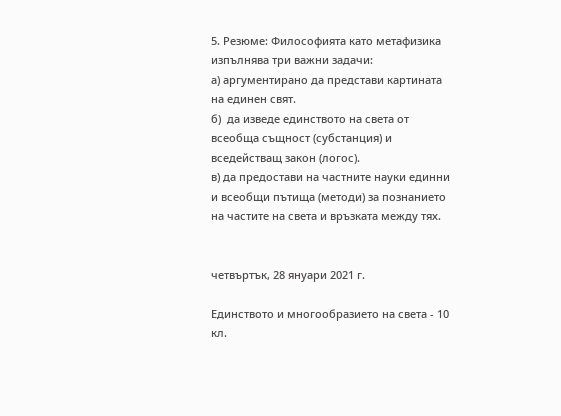5. Резюме: Философията като метафизика изпълнява три важни задачи:
а) аргументирано да представи картината на единен свят.
б)  да изведе единството на света от всеобща същност (субстанция) и вседействащ закон (логос).
в) да предостави на частните науки единни и всеобщи пътища (методи) за познанието на частите на света и връзката между тях.


четвъртък, 28 януари 2021 г.

Единството и многообразието на света - 10 кл.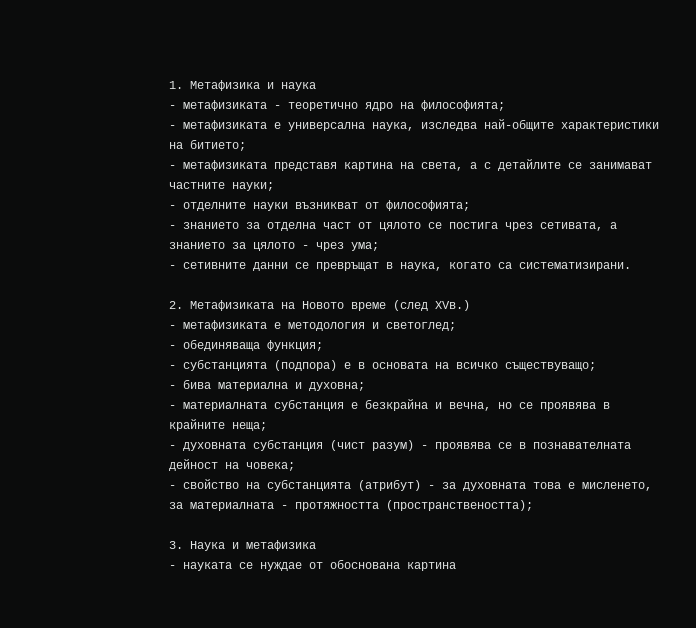1. Метафизика и наука
- метафизиката - теоретично ядро на философията;
- метафизиката е универсална наука, изследва най-общите характеристики на битието;
- метафизиката представя картина на света, а с детайлите се занимават частните науки;
- отделните науки възникват от философията;
- знанието за отделна част от цялото се постига чрез сетивата, а знанието за цялото - чрез ума;
- сетивните данни се превръщат в наука, когато са систематизирани.

2. Метафизиката на Новото време (след XVв.)
- метафизиката е методология и светоглед;
- обединяваща функция;
- субстанцията (подпора) е в основата на всичко съществуващо;
- бива материална и духовна;
- материалната субстанция е безкрайна и вечна, но се проявява в крайните неща;
- духовната субстанция (чист разум) - проявява се в познавателната дейност на човека;
- свойство на субстанцията (атрибут) - за духовната това е мисленето, за материалната - протяжността (пространствеността);

3. Наука и метафизика
- науката се нуждае от обоснована картина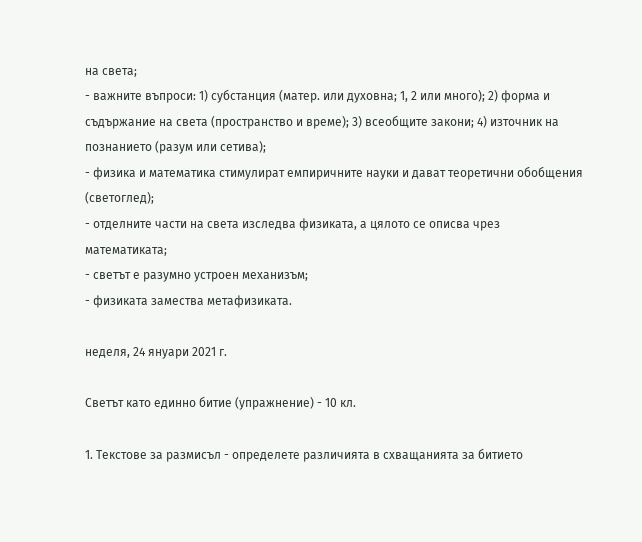на света;
- важните въпроси: 1) субстанция (матер. или духовна; 1, 2 или много); 2) форма и съдържание на света (пространство и време); 3) всеобщите закони; 4) източник на познанието (разум или сетива);
- физика и математика стимулират емпиричните науки и дават теоретични обобщения (светоглед);
- отделните части на света изследва физиката, а цялото се описва чрез математиката;
- светът е разумно устроен механизъм;
- физиката замества метафизиката.

неделя, 24 януари 2021 г.

Светът като единно битие (упражнение) - 10 кл.

1. Текстове за размисъл - определете различията в схващанията за битието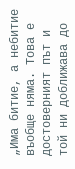„Има битие, а небитие въобще няма. Това е достоверният път и той ни доближава до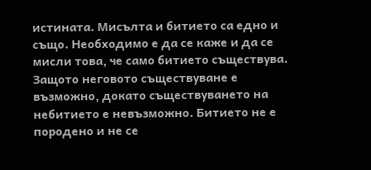истината. Мисълта и битието са едно и също. Необходимо е да се каже и да се мисли това, че само битието съществува. Защото неговото съществуване е възможно, докато съществуването на небитието е невъзможно. Битието не е породено и не се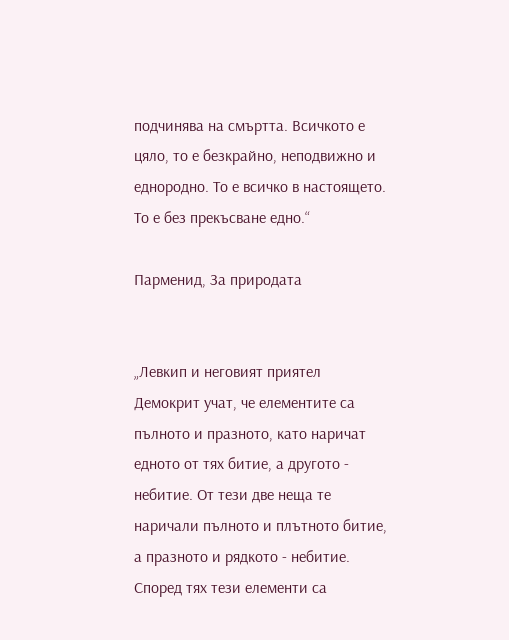подчинява на смъртта. Всичкото е цяло, то е безкрайно, неподвижно и еднородно. То е всичко в настоящето. То е без прекъсване едно.“

Парменид, За природата


„Левкип и неговият приятел Демокрит учат, че елементите са пълното и празното, като наричат едното от тях битие, а другото - небитие. От тези две неща те наричали пълното и плътното битие, а празното и рядкото - небитие. Според тях тези елементи са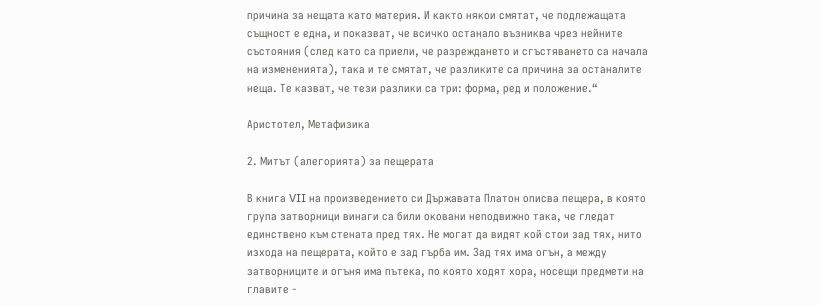причина за нещата като материя. И както някои смятат, че подлежащата същност е една, и показват, че всичко останало възниква чрез нейните състояния (след като са приели, че разреждането и сгъстяването са начала на измененията), така и те смятат, че разликите са причина за останалите неща. Те казват, че тези разлики са три: форма, ред и положение.“

Аристотел, Метафизика

2. Митът (алегорията) за пещерата

В книга VII на произведението си Държавата Платон описва пещера, в която група затворници винаги са били оковани неподвижно така, че гледат единствено към стената пред тях. Не могат да видят кой стои зад тях, нито изхода на пещерата, който е зад гърба им. Зад тях има огън, а между затворниците и огъня има пътека, по която ходят хора, носещи предмети на главите -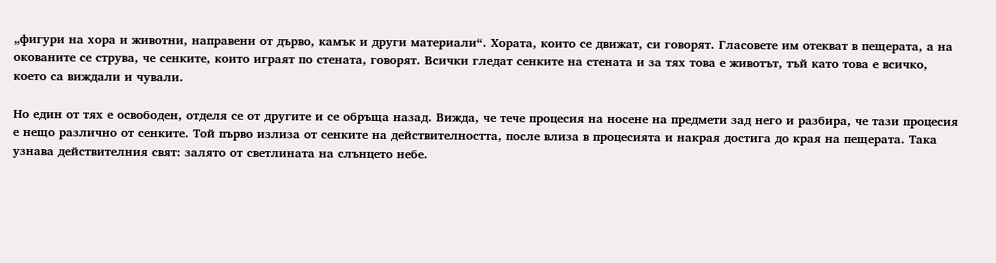„фигури на хора и животни, направени от дърво, камък и други материали“. Хората, които се движат, си говорят. Гласовете им отекват в пещерата, а на окованите се струва, че сенките, които играят по стената, говорят. Всички гледат сенките на стената и за тях това е животът, тъй като това е всичко, което са виждали и чували.

Но един от тях е освободен, отделя се от другите и се обръща назад. Вижда, че тече процесия на носене на предмети зад него и разбира, че тази процесия е нещо различно от сенките. Той първо излиза от сенките на действителността, после влиза в процесията и накрая достига до края на пещерата. Така узнава действителния свят: залято от светлината на слънцето небе.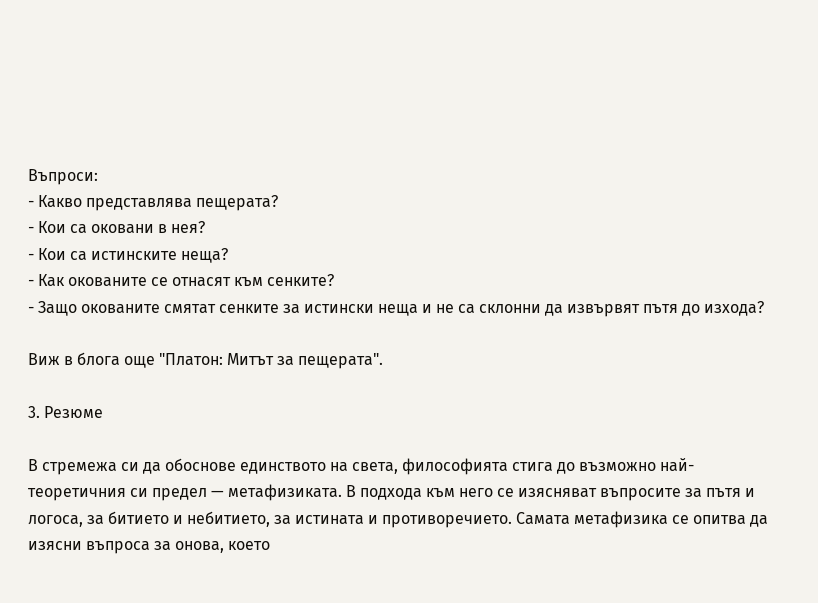Въпроси:
- Какво представлява пещерата?
- Кои са оковани в нея?
- Кои са истинските неща?
- Как окованите се отнасят към сенките?
- Защо окованите смятат сенките за истински неща и не са склонни да извървят пътя до изхода?

Виж в блога още "Платон: Митът за пещерата".

3. Резюме

В стремежа си да обоснове единството на света, философията стига до възможно най-теоретичния си предел — метафизиката. В подхода към него се изясняват въпросите за пътя и логоса, за битието и небитието, за истината и противоречието. Самата метафизика се опитва да изясни въпроса за онова, което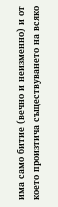има само битие (вечно и неизменно) и от което произтича съществуването на всяко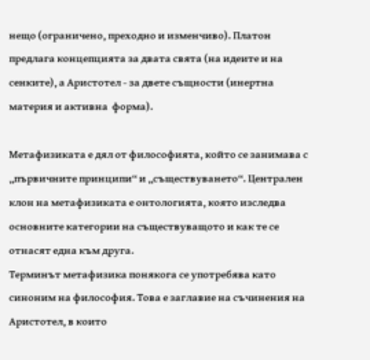нещо (ограничено, преходно и изменчиво). Платон предлага концепцията за двата свята (на идеите и на сенките), а Аристотел - за двете същности (инертна материя и активна  форма).

Метафизиката е дял от философията, който се занимава с „първичните принципи“ и „съществуването“. Централен клон на метафизиката е онтологията, която изследва основните категории на съществуващото и как те се отнасят една към друга.
Терминът метафизика понякога се употребява като синоним на философия. Това е заглавие на съчинения на Аристотел, в които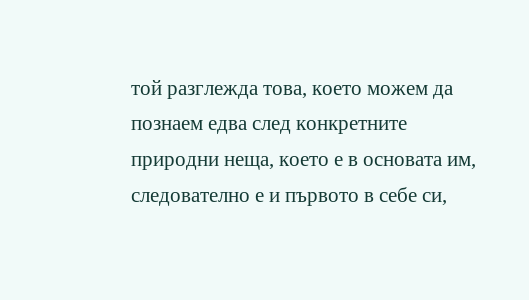той разглежда това, което можем да познаем едва след конкретните природни неща, което е в основата им, следователно е и първото в себе си,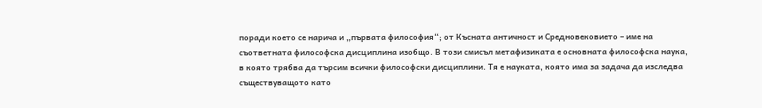поради което се нарича и „първата философия“; от Късната античност и Средновековието – име на съответната философска дисциплина изобщо. В този смисъл метафизиката е основната философска наука, в която трябва да търсим всички философски дисциплини. Тя е науката, която има за задача да изследва съществуващото като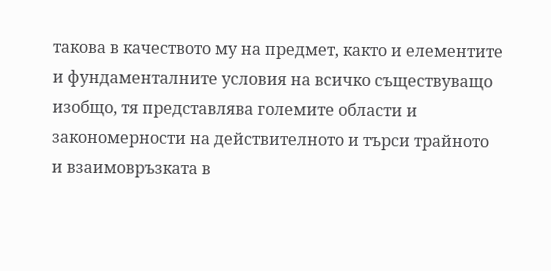такова в качеството му на предмет, както и елементите и фундаменталните условия на всичко съществуващо изобщо, тя представлява големите области и закономерности на действителното и търси трайното и взаимовръзката в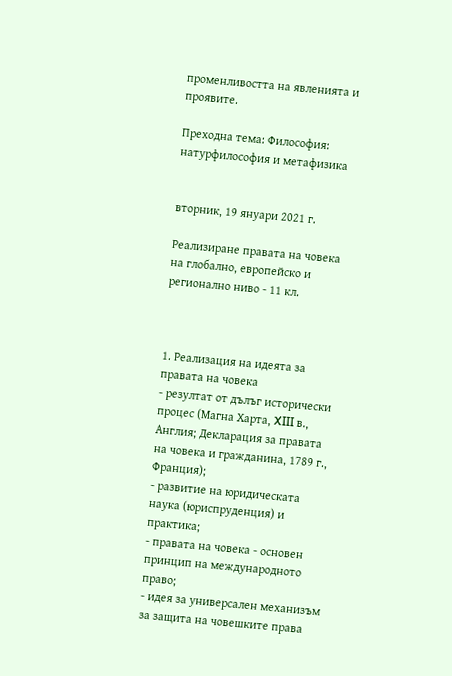променливостта на явленията и проявите.

Преходна тема: Философия: натурфилософия и метафизика


вторник, 19 януари 2021 г.

Реализиране правата на човека на глобално, европейско и регионално ниво - 11 кл.



1. Реализация на идеята за правата на човека
- резултат от дълъг исторически процес (Магна Харта, XIII в., Англия; Декларация за правата на човека и гражданина, 1789 г., Франция);
- развитие на юридическата наука (юриспруденция) и практика;
- правата на човека - основен принцип на международното право;
- идея за универсален механизъм за защита на човешките права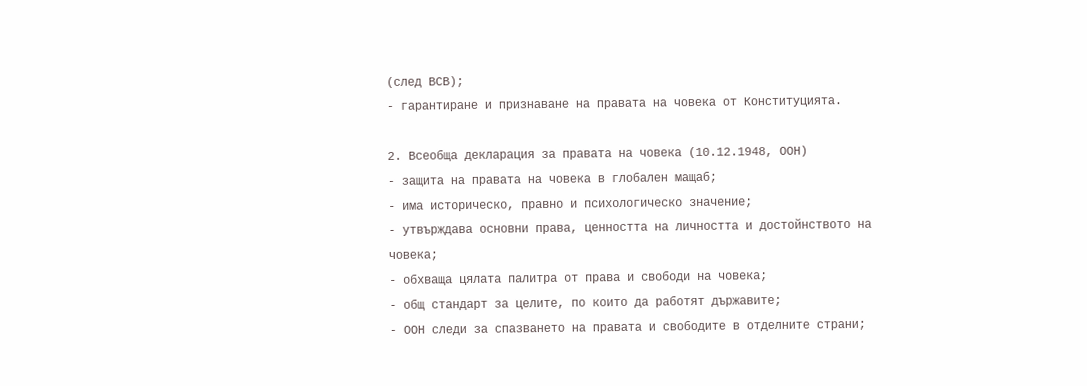(след ВСВ);
- гарантиране и признаване на правата на човека от Конституцията.

2. Всеобща декларация за правата на човека (10.12.1948, ООН)
- защита на правата на човека в глобален мащаб;
- има историческо, правно и психологическо значение;
- утвърждава основни права, ценността на личността и достойнството на човека;
- обхваща цялата палитра от права и свободи на човека;
- общ стандарт за целите, по които да работят държавите;
- ООН следи за спазването на правата и свободите в отделните страни;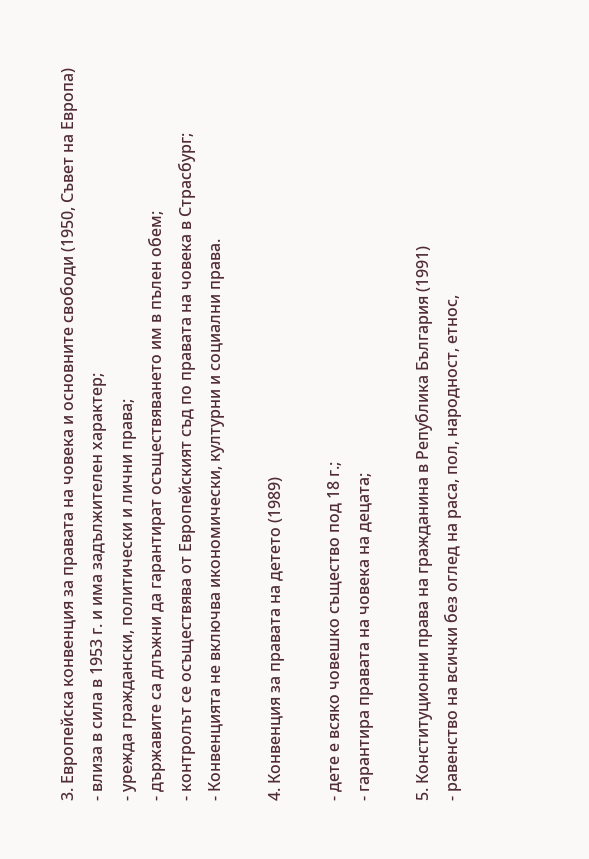3. Европейска конвенция за правата на човека и основните свободи (1950, Съвет на Европа)
- влиза в сила в 1953 г. и има задължителен характер;
- урежда граждански, политически и лични права;
- държавите са длъжни да гарантират осъществяването им в пълен обем;
- контролът се осъществява от Европейският съд по правата на човека в Страсбург;
- Конвенцията не включва икономически, културни и социални права.

4. Конвенция за правата на детето (1989)

- дете е всяко човешко същество под 18 г.;
- гарантира правата на човека на децата;

5. Конституционни права на гражданина в Република България (1991)
- равенство на всички без оглед на раса, пол, народност, етнос,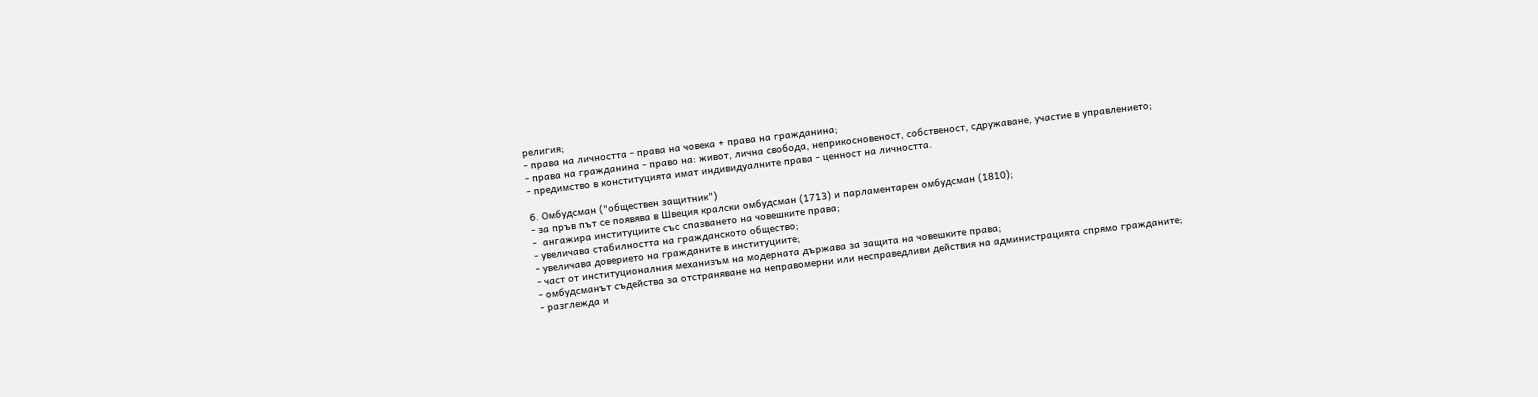религия;
- права на личността - права на човека + права на гражданина;
- права на гражданина - право на: живот, лична свобода, неприкосновеност, собственост, сдружаване, участие в управлението;
- предимство в конституцията имат индивидуалните права - ценност на личността.

6. Омбудсман ("обществен защитник")
- за пръв път се появява в Швеция кралски омбудсман (1713) и парламентарен омбудсман (1810);
-  ангажира институциите със спазването на човешките права;
- увеличава стабилността на гражданското общество;
- увеличава доверието на гражданите в институциите;
- част от институционалния механизъм на модерната държава за защита на човешките права;
- омбудсманът съдейства за отстраняване на неправомерни или несправедливи действия на администрацията спрямо гражданите;
- разглежда и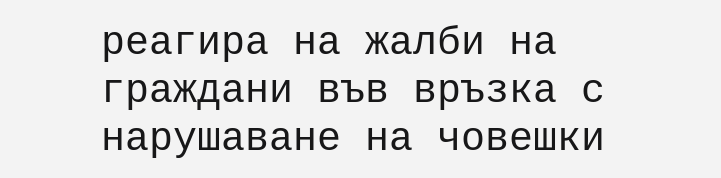реагира на жалби на граждани във връзка с нарушаване на човешки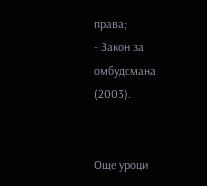права;
- Закон за омбудсмана (2003).


Още уроци